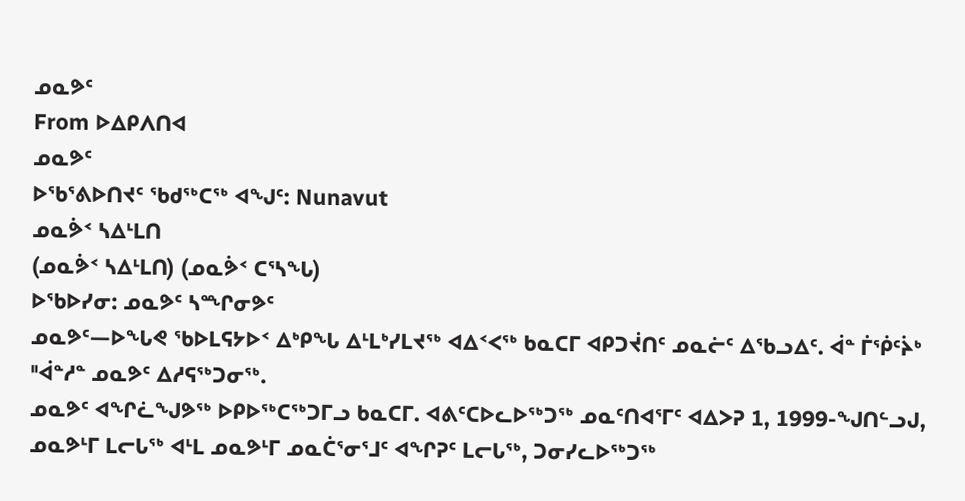ᓄᓇᕗᑦ
From ᐅᐃᑭᐱᑎᐊ
ᓄᓇᕗᑦ
ᐅᖃᕐᕕᐅᑎᔪᑦ ᖃᑯᖅᑕᖅ ᐊᖑᑦ: Nunavut
ᓄᓇᕘᑉ ᓴᐃᒻᒪᑎ
(ᓄᓇᕘᑉ ᓴᐃᒻᒪᑎ) (ᓄᓇᕘᑉ ᑕᕐᓴᖓ)
ᐅᖃᐅᓯᓂ: ᓄᓇᕗᑦ ᓴᙱᓂᕗᑦ
ᓄᓇᕗᑦ—ᐅᖓᕙ ᖃᐅᒪᕋᔭᐅᑉ ᐃᒃᑭᖓ ᐃᒻᒪᒃᓯᒪᔪᖅ ᐊᐃᑉᐸᖅ ᑲᓇᑕᒥ ᐊᑭᑐᔫᑎᑦ ᓄᓇᓖᑦ ᐃᖃᓗᐃᑦ. ᐋᓐ ᒦᖀᑦᔩᒃ ᐦᐋᓐᓱᓐ ᓄᓇᕗᑦ ᐃᓱᕋᖅᑐᓂᖅ.
ᓄᓇᕗᑦ ᐊᖏᓛᖑᕗᖅ ᐅᑭᐅᖅᑕᖅᑐᒥᓗ ᑲᓇᑕᒥ. ᐊᕕᑦᑕᐅᓚᐅᖅᑐᖅ ᓄᓇᑦᑎᐊᕐᒥᑦ ᐊᐃᐳᕈ 1, 1999-ᖑᑎᓪᓗᒍ, ᓄᓇᕗᒻᒥ ᒪᓕᒐᖅ ᐊᒻᒪ ᓄᓇᕗᒻᒥ ᓄᓇᑖᕐᓂᕐᒧᑦ ᐊᖏᕈᑦ ᒪᓕᒐᖅ, ᑐᓂᓯᓚᐅᖅᑐᖅ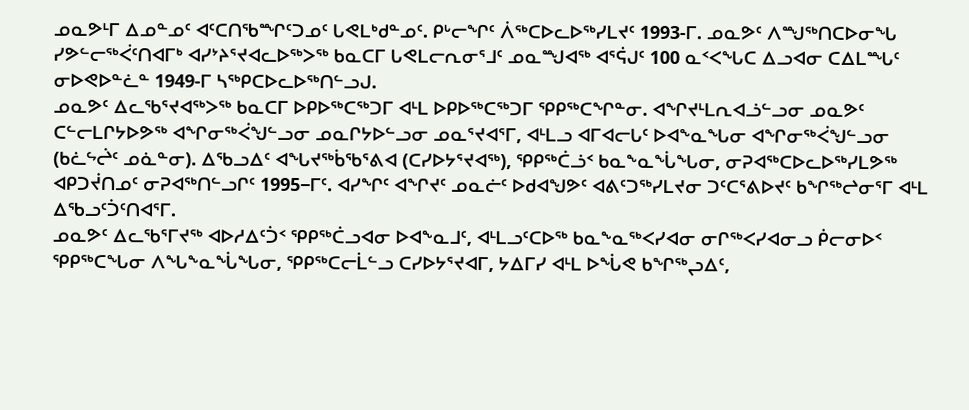ᓄᓇᕗᒻᒥ ᐃᓄᓐᓄᑦ ᐊᑦᑕᑎᖃᙱᑦᑐᓄᑦ ᒐᕙᒪᒃᑯᓐᓄᑦ. ᑭᒡᓕᖏᑦ ᐲᖅᑕᐅᓚᐅᖅᓯᒪᔪᑦ 1993-ᒥ. ᓄᓇᕗᑦ ᐱᙳᖅᑎᑕᐅᓂᖓ ᓯᕗᓪᓕᖅᐹᑦᑎᐊᒥᒃ ᐊᓯᔾᔨᕐᔪᐊᓚᐅᖅᐳᖅ ᑲᓇᑕᒥ ᒐᕙᒪᓕᕆᓂᕐᒧᑦ ᓄᓇᙳᐊᖅ ᐊᕐᕌᒍᑦ 100 ᓇᑉᐸᖓᑕ ᐃᓗᐊᓂ ᑕᐃᒪᙵᑦ ᓂᐅᕙᐅᓐᓛᓐ 1949-ᒥ ᓴᖅᑭᑕᐅᓚᐅᖅᑎᓪᓗᒍ.
ᓄᓇᕗᑦ ᐃᓚᖃᕐᔪᐊᖅᐳᖅ ᑲᓇᑕᒥ ᐅᑭᐅᖅᑕᖅᑐᒥ ᐊᒻᒪ ᐅᑭᐅᖅᑕᖅᑐᒥ ᕿᑭᖅᑕᖏᓐᓂ. ᐊᖏᔪᒻᒪᕆᐊᓘᓪᓗᓂ ᓄᓇᕗᑦ ᑕᓪᓕᒪᒋᔭᐅᕗᖅ ᐊᖏᓂᖅᐹᖑᓪᓗᓂ ᓄᓇᒋᔭᐅᓪᓗᓂ ᓄᓇᕐᔪᐊᕐᒥ, ᐊᒻᒪᓗ ᐊᒥᐊᓕᒐᑦ ᐅᐊᖕᓇᖓᓂ ᐊᖏᓂᖅᐹᖑᓪᓗᓂ (ᑲᓛᖦᖡᑦ ᓄᓈᓐᓂ). ᐃᖃᓗᐃᑦ ᐊᖓᔪᖅᑳᖃᕐᕕᐊ (ᑕᓯᐅᔭᕐᔪᐊᖅ), ᕿᑭᖅᑖᓘᑉ ᑲᓇᖕᓇᖔᖓᓂ, ᓂᕈᐊᖅᑕᐅᓚᐅᖅᓯᒪᕗᖅ ᐊᑭᑐᔫᑎᓄᑦ ᓂᕈᐊᖅᑎᓪᓗᒋᑦ 1995−ᒥᑦ. ᐊᓯᖏᑦ ᐊᖏᔪᑦ ᓄᓇᓖᑦ ᐅᑯᐊᖑᕗᑦ ᐊᕕᑦᑐᖅᓯᒪᔪᓂ ᑐᑦᑕᕐᕕᐅᔪᑦ ᑲᖏᖅᖠᓂᕐᒥ ᐊᒻᒪ ᐃᖃᓗᑦᑑᑦᑎᐊᕐᒥ.
ᓄᓇᕗᑦ ᐃᓚᖃᕐᒥᔪᖅ ᐊᐅᓱᐃᑦᑑᑉ ᕿᑭᖅᑖᓗᐊᓂ ᐅᐊᖕᓇᒧᑦ, ᐊᒻᒪᓗᑦᑕᐅᖅ ᑲᓇᖕᓇᖅᐸᓯᐊᓂ ᓂᒋᖅᐸᓯᐊᓂᓗ ᑮᓕᓂᐅᑉ ᕿᑭᖅᑕᖓᓂ ᐱᖓᖕᓇᖔᖓᓂ, ᕿᑭᖅᑕᓕᒫᓪᓗ ᑕᓯᐅᔭᕐᔪᐊᒥ, ᔭᐃᒥᓯ ᐊᒻᒪ ᐅᖔᕙ ᑲᖏᖅᖢᐃᑦ,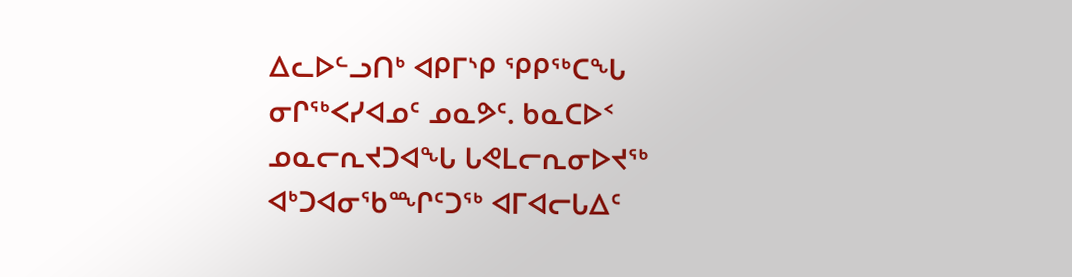ᐃᓚᐅᓪᓗᑎᒃ ᐊᑭᒥᔅᑭ ᕿᑭᖅᑕᖓ ᓂᒋᖅᐸᓯᐊᓄᑦ ᓄᓇᕗᑦ. ᑲᓇᑕᐅᑉ ᓄᓇᓕᕆᔪᑐᐊᖓ ᒐᕙᒪᓕᕆᓂᐅᔪᖅ ᐊᒃᑐᐊᓂᖃᙱᑦᑐᖅ ᐊᒥᐊᓕᒐᐃᑦ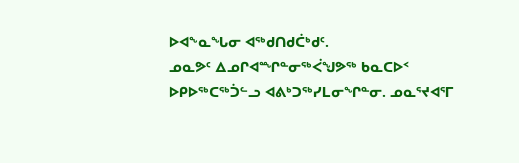ᐅᐊᖕᓇᖓᓂ ᐊᖅᑯᑎᑯᑖᒃᑯᑦ.
ᓄᓇᕗᑦ ᐃᓄᒋᐊᙱᓐᓂᖅᐹᖑᕗᖅ ᑲᓇᑕᐅᑉ ᐅᑭᐅᖅᑕᖅᑑᓪᓗ ᐊᕕᒃᑐᖅᓯᒪᓂᖏᓐᓂ. ᓄᓇᕐᔪᐊᕐᒥ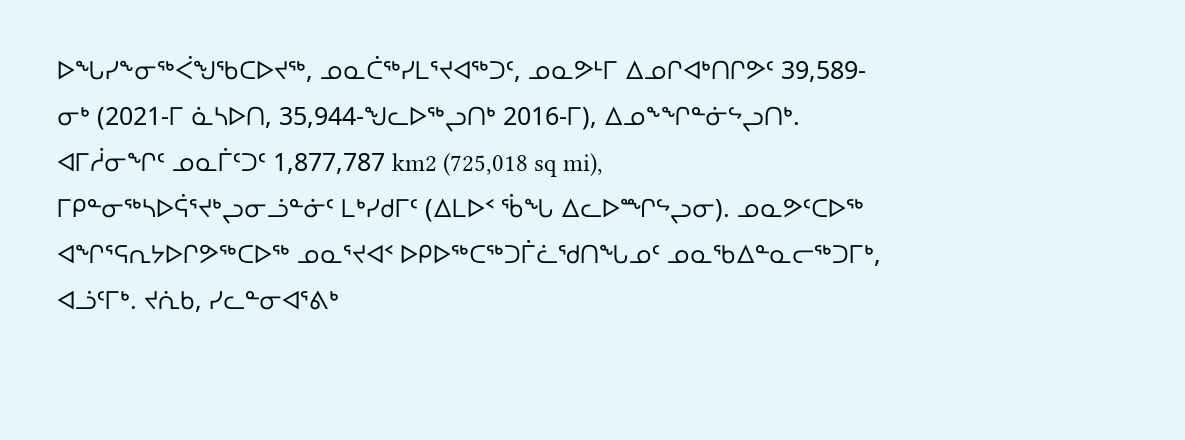ᐅᖓᓯᖕᓂᖅᐹᖑᖃᑕᐅᔪᖅ, ᓄᓇᑖᖅᓯᒪᕐᔪᐊᖅᑐᑦ, ᓄᓇᕗᒻᒥ ᐃᓄᒋᐊᒃᑎᒋᕗᑦ 39,589-ᓂᒃ (2021-ᒥ ᓈᓴᐅᑎ, 35,944-ᖑᓚᐅᖅᖢᑎᒃ 2016-ᒥ), ᐃᓄᖕᖏᓐᓃᖦᖢᑎᒃ. ᐊᒥᓲᓂᖏᑦ ᓄᓇᒦᑦᑐᑦ 1,877,787 km2 (725,018 sq mi), ᒥᑭᓐᓂᖅᓴᐅᕌᕐᔪᒃᖢᓂᓘᓐᓃᑦ ᒪᒃᓯᑯᒥᑦ (ᐃᒪᐅᑉ ᖄᖓ ᐃᓚᐅᙱᖦᖢᓂ). ᓄᓇᕗᑦᑕᐅᖅ ᐊᖏᕐᕋᕆᔭᐅᒋᕗᖅᑕᐅᖅ ᓄᓇᕐᔪᐊᑉ ᐅᑭᐅᖅᑕᖅᑐᒦᓛᖁᑎᖓᓄᑦ ᓄᓇᖃᐃᓐᓇᓕᖅᑐᒥᒃ, ᐊᓘᑦᒥᒃ. ᔪᕇᑲ, ᓯᓚᓐᓂᐊᕐᕕᒃ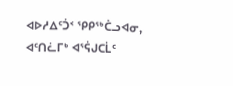ᐊᐅᓱᐃᑦᑑᑉ ᕿᑭᖅᑖᓗᐊᓂ, ᐊᑦᑎᓛᒥᒃ ᐊᕐᕌᒍᑕᒫᑦ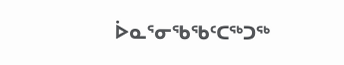ᐆᓇᕐᓂᖃᖃᑦᑕᖅᑐᖅ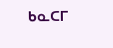ᑲᓇᑕᒥ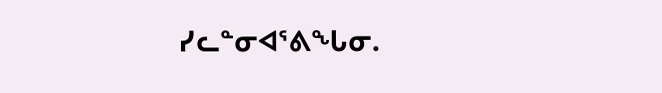ᓯᓚᓐᓂᐊᕐᕕᖓᓂ.